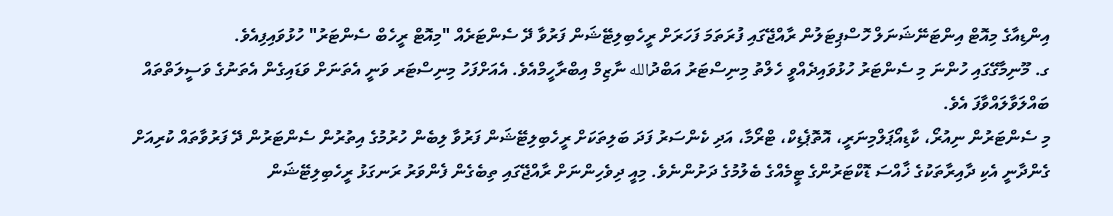އިންޑިއާގެ މިއޮޓް އިންޓަނޭޝަނަލް ހޮސްޕިޓަލުން ރާއްޖޭގައި ފުރަތަމަ ފަހަރަށް ރީހެބިލިޓޭޝަން ފަރުވާ ދޭ ސެންޓަރެއް "މިއޮޓް ރީހެބް ސެންޓަރު" ހުޅުވައިފިއެވެ.
ގ. މޫނިމާގޭގައި ހުންނަ މި ސެންޓަރު ހުޅުވައިދެއްވީ ހެލްތު މިނިސްޓަރު އަބްދުالله ނާޒިމް އިބްރާހީމްއެވެ. އެއަށްފަހު މިނިސްޓަރ ވަނީ އެތަނަށް ވަޑައިގެން އެތަނުގެ ވަސީލަތްތައް ބައްލަވާލައްވާފަ އެވެ.
މި ސެންޓަރުން ނިއުރޯ، ކާޑިއޯޕަލްމިނަރީ، އޮތޮޕެޑިކް، ޓްރޯމާ، އަދި ކެންސަރު ފަދަ ބަލިތަކަށް ރީހެބިލިޓޭޝަން ފަރުވާ ލިބެން ހުރުމުގެ އިތުރުން ސެންޓަރުން ދޭ ފަރުވާތައް ކުރިއަށް ގެންދާނީ އެކި ދާއިރާތަކުގެ ޚާއްސަ ޑޮކްޓަރުންގެ ޓީމެއްގެ ބެލުމުގެ ދަށުންނެވެ. މިއީ ދިވެހިންނަށް ރާއްޖޭގައި ތިބެގެން ފެންވަރު ރަނގަޅު ރީހެބިލިޓޭޝަން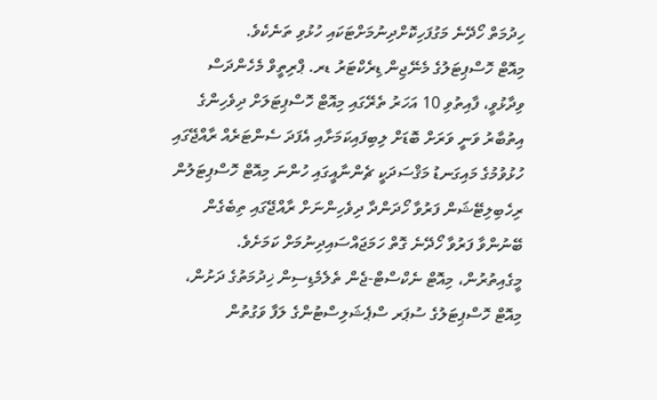ހިދުމަތް ހޯދޭނެ މަގުފަހިކޮށްދިނުމަށްޓަކައި ހުޅުވި ތަނެކެވެ.
މިއޮޓް ހޮސްޕިޓަލުގެ މެނޭޖިން ޑިރެކްޓަރު ޑރ. ޕްރިތީވް މެހެންދަސް ވިދާޅުވީ، ފާއިތުވި 10 އަހަރު ތެރޭގައި މިއޮޓް ހޮސްޕިޓަލަށް ދިވެހިންގެ އިތުބާރު ވަނީ ވަރަށް ބޮޑަށް ލިބިފައިކަމަށާއި އެފަދަ ސެންޓަރެއް ރާއްޖޭގައި ހުޅުވުމުގެ މައިގަނޑު މަޤްސަދަކީ ޗެންނާއީގައި ހުންނަ މިއޮޓް ހޮސްޕިޓަލުން ރިހެބިލިޓޭޝަން ފަރުވާ ހޯދަންދާ ދިވެހިންނަށް ރާއްޖޭގައި ތިބެގެން ބޭނުންވާ ފަރުވާ ހޯދޭނެ ގޮތް ހަމަޖައްސައިދިނުމަށް ކަމަށެވެ.
މީގެއިތުރުން، މިއޮޓް ނެކްސްޓް-ޖެން ތެލެމެޑިސިން ޚިދުމަތުގެ ދަށުން، މިއޮޓް ހޮސްޕިޓަލުގެ ސުޕަރ ސްޕެޝަލިސްޓުންގެ ލަފާ ވަގުތުން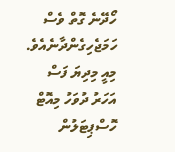ހޯދޭނެ ގޮތް ވެސް ހަމަޖެހިގެންދާނެއެވެ. މިއީ މިދިޔަ ފަސް އަހަރު ދުވަހު މިއޮޓް ހޮސްޕިޓަލުން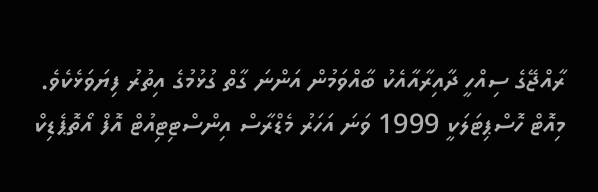ރާއްޖޭގެ ސިއްހީ ދާއިރާއާއެކު ބާއްވަމުން އަންނަ ގާތް ގުޅުމުގެ އިތުރު ފިޔަވަޅެކެވެ.
މިއޮޓް ހޮސްޕިޓަލަކީ 1999 ވަނަ އަހަރު މެޑްރާސް އިންސްޓިޓިއުޓް އޮފް އޯތޮޕެޑިކް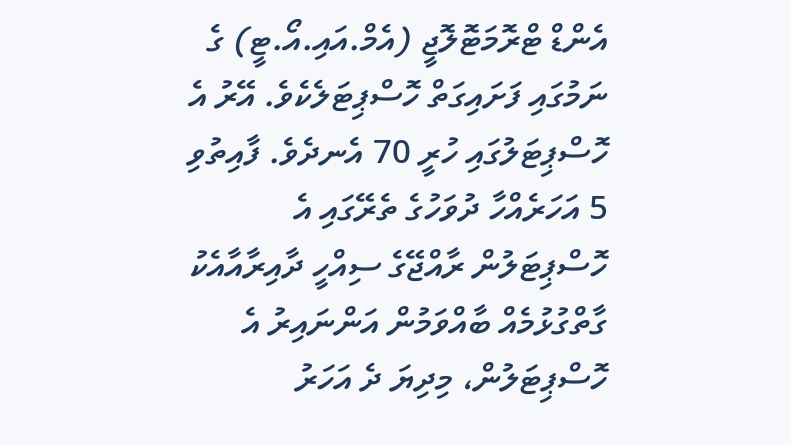އެންޑް ޓްރޮމަޓޮލޮޖީ (އެމް.އައި.އޯ.ޓީ) ގެ ނަމުގައި ފަށައިގަތް ހޮސްޕިޓަލެކެވެ. އޭރު އެ ހޮސްޕިޓަލުގައި ހުރީ 70 އެނދެވެ. ފާއިތުވި 5 އަހަރެއްހާ ދުވަހުގެ ތެރޭގައި އެ ހޮސްޕިޓަލުން ރާއްޖޭގެ ސިއްހީ ދާއިރާއާއެކު ގާތްގުޅުމެއް ބާއްވަމުން އަންނައިރު އެ ހޮސްޕިޓަލުން، މިދިޔަ ދެ އަހަރު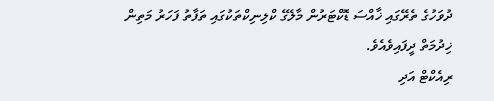ދުވަހުގެ ތެރޭގައި ޚާއްސަ ޑޮކްޓަރުން މާލޭގެ ކްލިނިކްތަކުގައި ތަފާތު ފަހަރު މަތިން ޚިދުމަތް ދީފައިވެއެވެ.
ރިއެކްޓް އަދި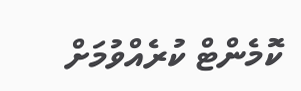ކޮމެންޓް ކުރެއްވުމަށް